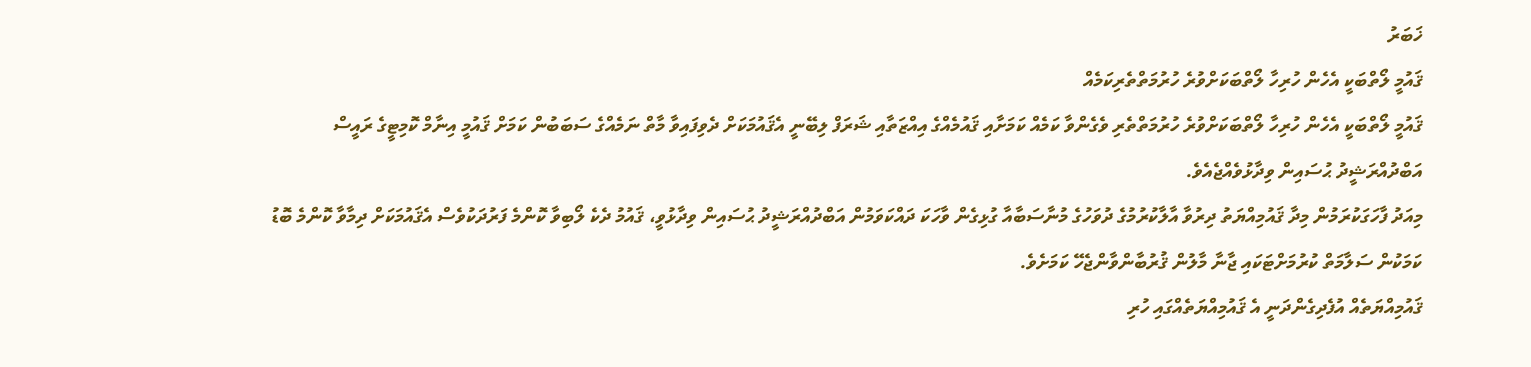ޚަބަރު
ޤައުމީ ލޯތްބަކީ އެހެން ހުރިހާ ލޯތްބަކަށްވުރެ ހުރުމަތްތެރިކަމެއް
ޤައުމީ ލޯތްބަކީ އެހެން ހުރިހާ ލޯތްބަކަށްވުރެ ހުރުމަތްތެރި ވެގެންވާ ކަމެއް ކަމަށާއި ޤައުމެއްގެ އިއްޒަތާއި ޝަރަފް ލިބޭނީ އެޤައުމަކަށް ދެވިފައިވާ މާތް ނަމެއްގެ ސަބަބުން ކަމަށް ޤައުމީ އިނާމް ކޮމިޓީގެ ރައީސް އަބްދުއްރަޝީދު ޙުސައިން ވިދާޅުވެއްޖެއެވެ.
މިއަދު ފާހަގަކުރަމުން މިދާ ޤައުމިއްޔަތު ދިރުވާ އާލާކުރުމުގެ ދުވަހުގެ މުނާސަބާއާ ގުޅިގެން ވާހަކަ ދައްކަވަމުން އަބްދުއްރަޝީދު ޙުސައިން ވިދާޅުވީ، ޤައުމު ދެކެ ލޯބިވާ ކޮންމެ ފަރުދަކުވެސް އެޤައުމަކަށް ދިމާވާ ކޮންމެ ބޮޑު ކަމަކުން ސަލާމަތް ކުރުމަށްޓަކައި ޖާނާ މާލުން ޤުރުބާންވާންޖެހޭ ކަމަށެވެ.
ޤައުމިއްޔަތެއް އުފެދިގެންދަނީ އެ ޤައުމިއްޔަތެއްގައި ހުރި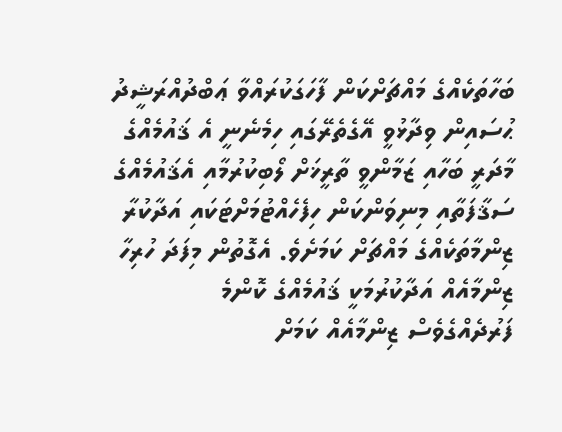ބަހާތަކެއްގެ މައްޗަށްކަން ފާހަގަކުރައްވާ ޢަބްދުއްރަޝީދު ޙުސައިން ވިދާޅުވީ އޭގެތެރޭގައި ހިމެނެނީ އެ ޤައުމެއްގެ މާދަރީ ބަހާއި ޒަމާންވީ ތާރީޚަށް ލޯބިކުރުމާއި އެޤައުމެއްގެ ސަޤާފަތާއި މިނިވަންކަން ހިފެހެއްޓުމަށްޓަކައި އަދާކުރާ ޒިންމާތަކެއްގެ މައްޗަށް ކަމަށެވެ. އެގޮތުން މިފަދަ ހުރިހާ ޒިންމާއެއް އަދާކުރުމަކީ ޤައުމެއްގެ ކޮންމެ ފަރުދެއްގެވެސް ޒިންމާއެއް ކަމަށް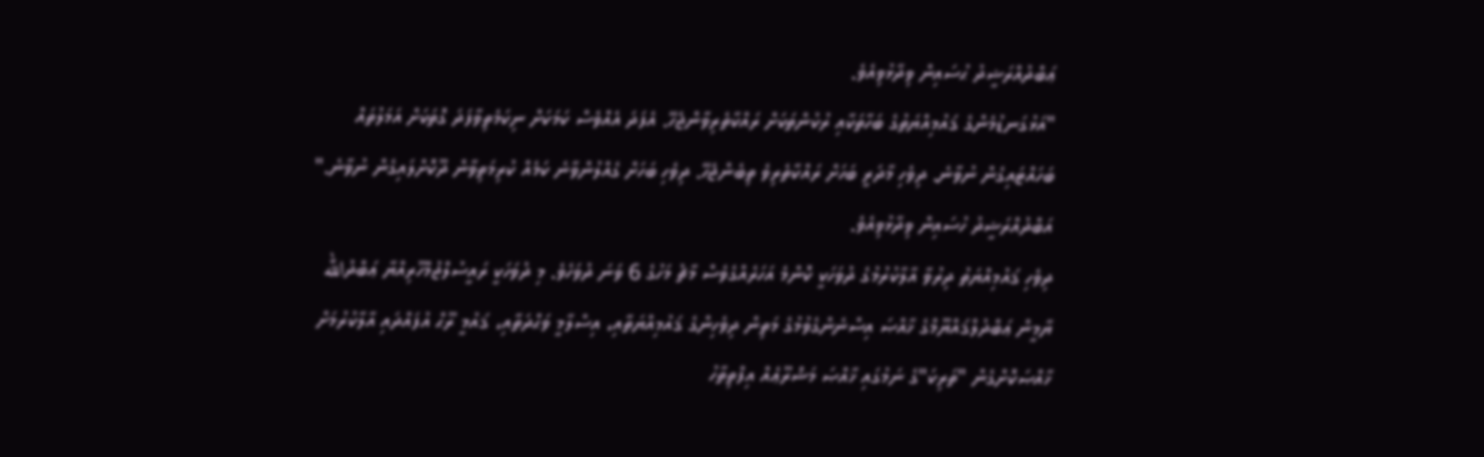ޢަބްދުއްރަޝީދު ޙުސައިން ވިދާޅުވިއެވެ.
"އަޅުގަނޑުމެންގެ ޤައުމިއްޔަތުގެ ބަހާތަކާއި ރުކުންތަކަށް ރައްކާތެރިވާންޖެހޭ. އެފަދަ އެއްވެސް ކަމަކަށް ނިކަމެތިވާފަދަ ގޮތަކަށް އަމަލުތައް ބަހައްޓައިގެން ނުވާނެ. ދިވެހި މާދަރީ ބަހަށް ރައްކާތެރިވެ ތިބެންޖެހޭ. ދިވެހި ބަހަށް ގެއްލުންވާނެ ކަމެއް ކުރިމަތިވާން ދޫކޮށްލައިގެން ނުވާނެ." އަބްދުއްރަޝީދު ހުސައިން ވިދާޅުވިއެވެ.
ދިވެހި ޤައުމިއްޔަތު ދިރުވާ އާލާކުރުމުގެ ދުވަހަކީ ކޮންމެ އަހަރެއްގެވެސް މާޗު މަހުގެ 6 ވަނަ ދުވަހެވެ. މި ދުވަހަކީ ރައީސުލްޖުމްހޫރިއްޔާ ޢަބްދުالله ޔާމީން ޢަބްދުލްޤައްޔޫމްގެ ޚާއްޞަ އިސްނެންގެވުމުގެ މަތިން ދިވެހިންގެ ޤައުމިއްޔަތާއި، އިސްލާމީ ވަޙްދަތާއި، ޤައުމީ ރޫޙް އުފައްދައި އާލާކުރުމަށް ޚާއްޞަކޮށްގެން "ތަރިކަ"ގެ ނަމުގައި ޚާއްޞަ މަޝްރޫޢެއް އިފްތިތާހު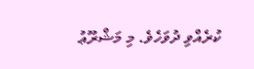ކުރެއްވި ދުވަހެވެ. މި މަޝްރޫޢު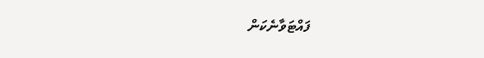ފައްޓަވާނެކަން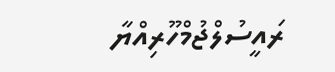ރައީސުލްޖުމްހޫރިއްޔާ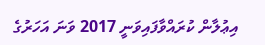އިޢުލާން ކުރައްވާފައިވަނީ 2017 ވަނަ އަހަރުގެ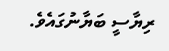ރިޔާސީ ބަޔާނުގައެވެ.